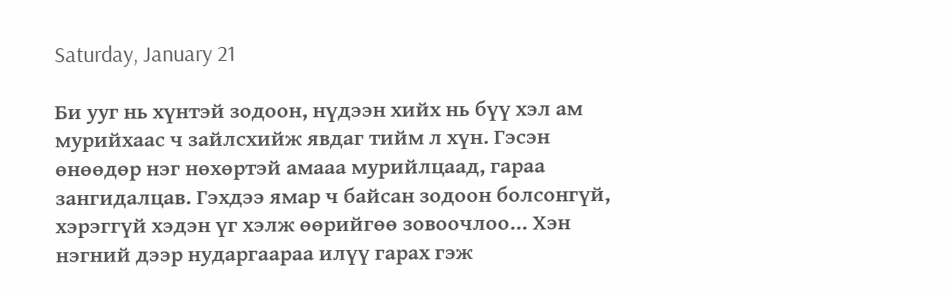Saturday, January 21

Би ууг нь хүнтэй зодоон, нүдээн хийх нь бүү хэл ам мурийхаас ч зайлсхийж явдаг тийм л хүн. Гэсэн өнөөдөр нэг нөхөртэй амааа мурийлцаад, гараа зангидалцав. Гэхдээ ямар ч байсан зодоон болсонгүй, хэрэггүй хэдэн үг хэлж өөрийгөө зовоочлоо... Хэн нэгний дээр нударгаараа илүү гарах гэж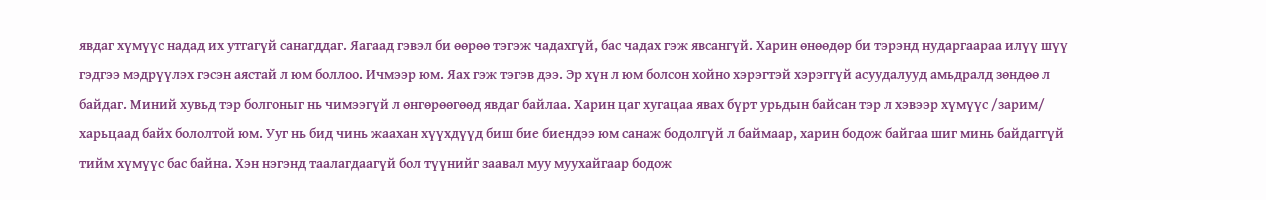явдаг хүмүүс надад их утгагүй санагддаг. Яагаад гэвэл би өөрөө тэгэж чадахгүй, бас чадах гэж явсангүй. Харин өнөөдөр би тэрэнд нударгаараа илүү шүү гэдгээ мэдрүүлэх гэсэн аястай л юм боллоо. Ичмээр юм. Яах гэж тэгэв дээ. Эр хүн л юм болсон хойно хэрэгтэй хэрэггүй асуудалууд амьдралд зөндөө л байдаг. Миний хувьд тэр болгоныг нь чимээгүй л өнгөрөөгөөд явдаг байлаа. Харин цаг хугацаа явах бүрт урьдын байсан тэр л хэвээр хүмүүс /зарим/ харьцаад байх бололтой юм. Ууг нь бид чинь жаахан хүүхдүүд биш бие биендээ юм санаж бодолгүй л баймаар, харин бодож байгаа шиг минь байдаггүй тийм хүмүүс бас байна. Хэн нэгэнд таалагдаагүй бол түүнийг заавал муу муухайгаар бодож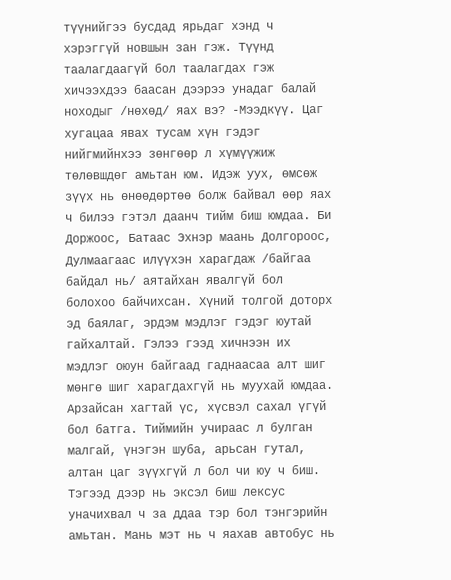түүнийгээ бусдад ярьдаг хэнд ч хэрэггүй новшын зан гэж. Түүнд таалагдаагүй бол таалагдах гэж хичээхдээ баасан дээрээ унадаг балай ноходыг /нөхөд/ яах вэ? -Мээдкүү. Цаг хугацаа явах тусам хүн гэдэг нийгмийнхээ зөнгөөр л хүмүүжиж төлөвшдөг амьтан юм. Идэж уух, өмсөж зүүх нь өнөөдөртөө болж байвал өөр яах ч билээ гэтэл даанч тийм биш юмдаа. Би Доржоос, Батаас Эхнэр маань Долгороос, Дулмаагаас илүүхэн харагдаж /байгаа байдал нь/ аятайхан явалгүй бол болохоо байчихсан. Хүний толгой доторх эд баялаг, эрдэм мэдлэг гэдэг юутай гайхалтай. Гэлээ гээд хичнээн их мэдлэг оюун байгаад гаднаасаа алт шиг мөнгө шиг харагдахгүй нь муухай юмдаа. Арзайсан хагтай үс, хүсвэл сахал үгүй бол батга. Тиймийн учираас л булган малгай, үнэгэн шуба, арьсан гутал, алтан цаг зүүхгүй л бол чи юу ч биш. Тэгээд дээр нь эксэл биш лексус уначихвал ч за ддаа тэр бол тэнгэрийн амьтан. Мань мэт нь ч яахав автобус нь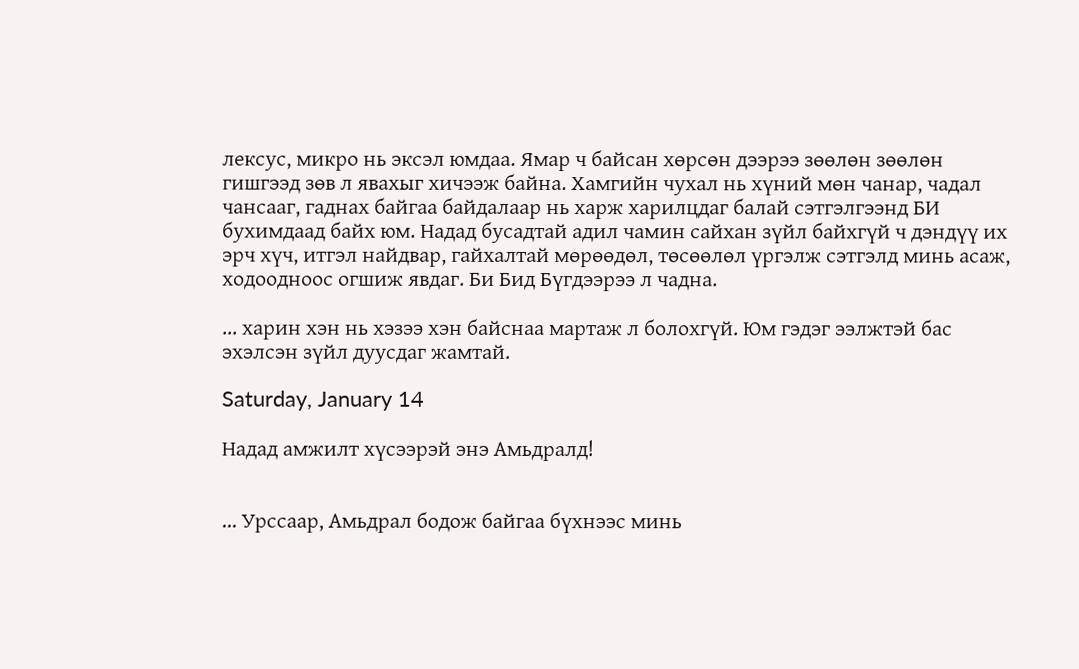лексус, микро нь эксэл юмдаа. Ямар ч байсан хөрсөн дээрээ зөөлөн зөөлөн гишгээд зөв л явахыг хичээж байна. Хамгийн чухал нь хүний мөн чанар, чадал чансааг, гаднах байгаа байдалаар нь харж харилцдаг балай сэтгэлгээнд БИ бухимдаад байх юм. Надад бусадтай адил чамин сайхан зүйл байхгүй ч дэндүү их эрч хүч, итгэл найдвар, гайхалтай мөрөөдөл, төсөөлөл үргэлж сэтгэлд минь асаж, ходоодноос огшиж явдаг. Би Бид Бүгдээрээ л чадна.

... харин хэн нь хэзээ хэн байснаа мартаж л болохгүй. Юм гэдэг ээлжтэй бас эхэлсэн зүйл дуусдаг жамтай.

Saturday, January 14

Надад амжилт хүсээрэй энэ Амьдралд!


... Урссаар, Амьдрал бодож байгаа бүхнээс минь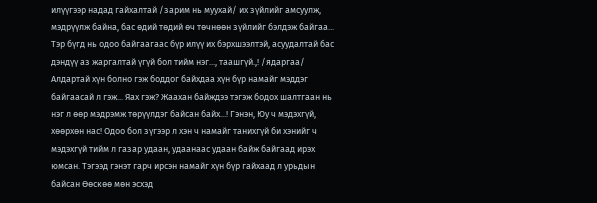илүүгээр надад гайхалтай /зарим нь муухай/ их зүйлийг амсуулж, мэдрүүлж байна, бас өдий төдий өч төчнөөн зүйлийг бэлдэж байгаа... Тэр бүгд нь одоо байгаагаас бүр илүү их бэрхшээлтэй, асуудалтай бас дэндүү аз жаргалтай үгүй бол тийм нэг..., таашгүй.,! /ядаргаа/ Алдартай хүн болно гэж боддог байхдаа хүн бүр намайг мэддэг байгаасай л гэж... Яах гэж? Жаахан байждээ тэгэж бодох шалтгаан нь нэг л өөр мэдрэмж төрүүлдэг байсан байх...! Гэнэн, Юу ч мэдэхгүй, хөөрхөн нас! Одоо бол зүгээр л хэн ч намайг танихгүй би хэнийг ч мэдэхгүй тийм л газар удаан, удаанаас удаан байж байгаад ирэх юмсан. Тэгээд гэнэт гарч ирсэн намайг хүн бүр гайхаад л урьдын байсан Өөскөө мөн эсхэд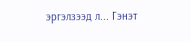эргэлзээд л... Гэнэт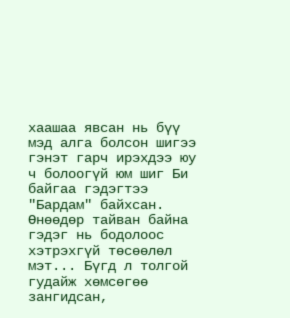хаашаа явсан нь бүү мэд алга болсон шигээ гэнэт гарч ирэхдээ юу ч болоогүй юм шиг Би байгаа гэдэгтээ "Бардам" байхсан. Өнөөдөр тайван байна гэдэг нь бодолоос хэтрэхгүй төсөөлөл мэт... Бүгд л толгой гудайж хөмсөгөө зангидсан,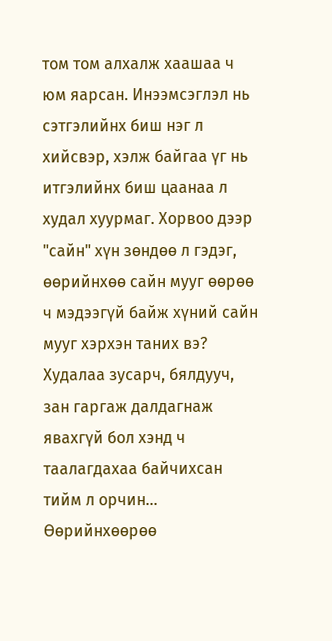том том алхалж хаашаа ч юм яарсан. Инээмсэглэл нь сэтгэлийнх биш нэг л хийсвэр, хэлж байгаа үг нь итгэлийнх биш цаанаа л худал хуурмаг. Хорвоо дээр "сайн" хүн зөндөө л гэдэг, өөрийнхөө сайн мууг өөрөө ч мэдээгүй байж хүний сайн мууг хэрхэн таних вэ? Худалаа зусарч, бялдууч, зан гаргаж далдагнаж явахгүй бол хэнд ч таалагдахаа байчихсан тийм л орчин... Өөрийнхөөрөө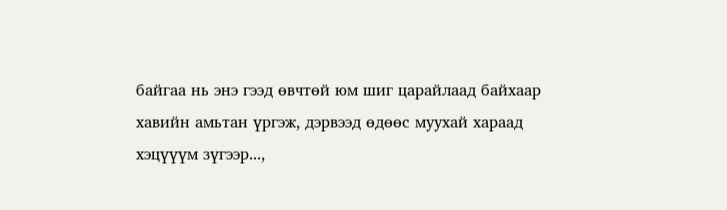байгаа нь энэ гээд өвчтөй юм шиг царайлаад байхаар хавийн амьтан үргэж, дэрвээд өдөөс муухай хараад хэцүүүм зүгээр...,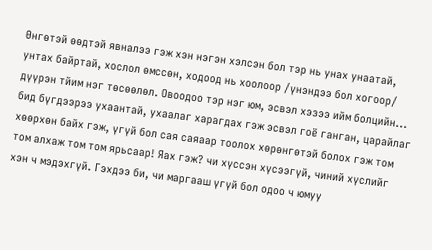Өнгөтэй өөдтэй явналээ гэж хэн нэгэн хэлсэн бол тэр нь унах унаатай, унтах байртай, хослол өмссөн, ходоод нь хоолоор /үнэндээ бол хогоор/ дүүрэн тйим нэг төсөөлөл. Овоодоо тэр нэг юм, эсвэл хэзээ ийм болцийн... бид бүгдээрээ ухаантай, ухаалаг харагдах гэж эсвэл гоё ганган, царайлаг хөөрхөн байх гэж, үгүй бол сая саяаар тоолох хөрөнгөтэй болох гэж том том алхаж том том ярьсаар! Яах гэж? чи хүссэн хүсээгүй, чиний хүслийг хэн ч мэдэхгүй. Гэхдээ би, чи маргааш үгүй бол одоо ч юмуу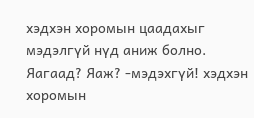хэдхэн хоромын цаадахыг мэдэлгүй нүд аниж болно. Яагаад? Яаж? -мэдэхгүй! хэдхэн хоромын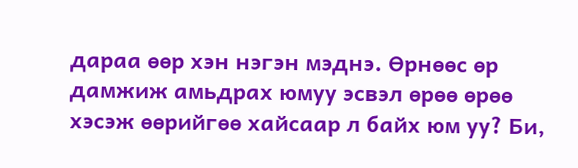дараа өөр хэн нэгэн мэднэ. Өрнөөс өр дамжиж амьдрах юмуу эсвэл өрөө өрөө хэсэж өөрийгөө хайсаар л байх юм уу? Би,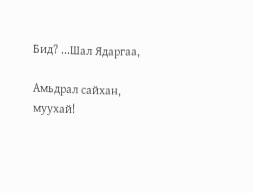Бид? ...Шал Ядаргаа,

Амьдрал сайхан, муухай!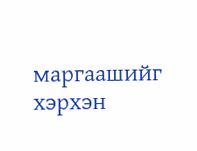маргаашийг хэрхэн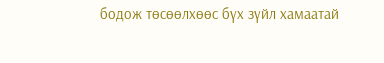бодож төсөөлхөөс бүх зүйл хамаатай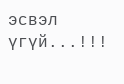эсвэл үгүй...!!!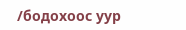/бодохоос уур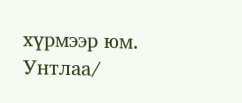хүрмээр юм. Унтлаа/